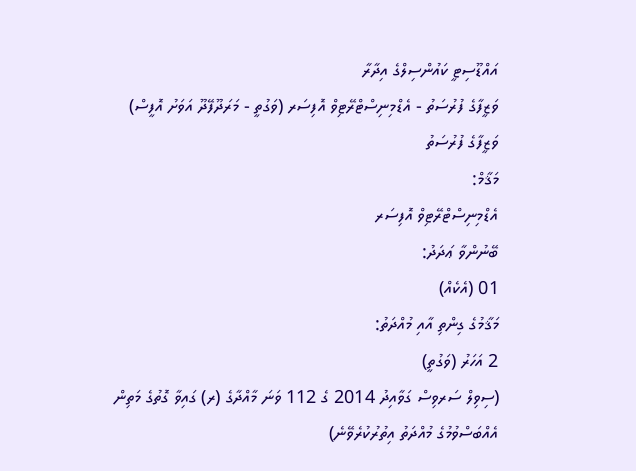އައްޑޫސިޓީ ކައުންސިލްގެ އިދާރާ
ވަޒީފާގެ ފުރުސަތު - އެޑްމިނިސްޓްރޭޓިވް އޮފިސަރ (ވަގުތީ - މަރަދޫފޭދޫ އަވަށު އޮފީސް)
ވަޒީފާގެ ފުރުސަތު
މަޤާމް:
އެޑްމިނިސްޓްރޭޓިވް އޮފިސަރ
ބޭނުންވާ ޢަދަދު:
01 (އެކެއް)
މަޤާމުގެ ގިންތި އާއި މުއްދަތު:
2 އަހަރު (ވަގުތީ)
(ސިވިލް ސަރވިސް ގަވާއިދު 2014 ގެ 112 ވަނަ މާއްދާގެ (ރ) ގައިވާ ގޮތުގެ މަތިން އެއްބަސްވުމުގެ މުއްދަތު އިތުރުކުރެވޭނެ)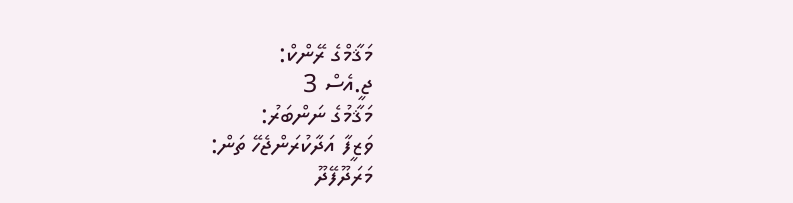މަޤާމްގެ ރޭންކް:
ޖީ.އެސް 3
މަޤާމުގެ ނަންބަރު:
ވަޒީފާ އަދާކުރަންޖެހޭ ތަން:
މަރަދޫފޭދޫ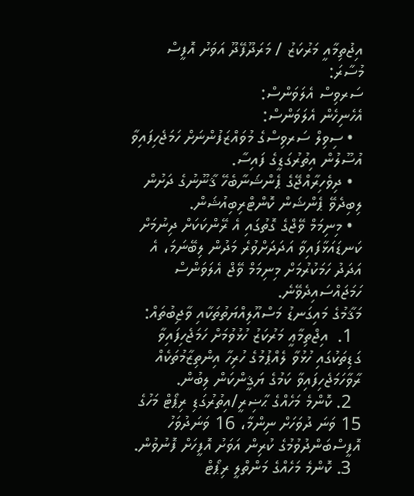އިޖުތިމާއީ މަރުކަޒު / މަރަދޫފޭދޫ އަވަށު އޮފީސް
މުސާރަ:
ސަރވިސް އެލަވަންސް:
އެހެނިހެން އެލަވަންސް:
  • ސިވިލް ސަރވިސްގެ މުވައްޒަފުންނަށް ހަމަޖެހިފައިވާ އުސޫލުން އިތުރުގަޑީގެ ފައިސާ.
  • ދިވެހިރާއްޖޭގެ ޕެންޝަނާބެހޭ ޤާނޫނުގެ ދަށުން ލިބިދެވޭ ޕެންޝަން ކޮންޓްރިބިއުޝަން.
  • މިނިމަމް ވޭޖްގެ ގޮތުގައި އެ ރޭންކަކަށް ދިނުމަށް ކަނޑައަޅާފައިވާ އަދަދަށްވުރެ މަދުން ލިބޭނަމަ، އެ އަދަދު ހަމަކުރުމަށް މިނިމަމް ވޭޖް އެލަވަންސް ހަމަޖައްސައިދެވޭނެ.
މަޤާމުގެ މައިގަނޑު މަސްއޫލިއްޔަތުތަކާއި ވާޖިބުތައް:
  1.  އިޖްތިމާޢީ މަރުކަޒު ހުޅުވުމަށް ހަމަޖެހިފައިވާ ގަޑިތަކުގައި ހުޅުވާ ލެއްޕުމުގެ ހުރިހާ އިންތިޒާމުތަކެއް ރާވާހަމަޖެހިފައިވާ ކަމުގެ ޔަޤީންކަން ލިބުން.
  2. ކޮންމެ މަހެއްގެ ޙާޟިރީ/އިތުރުގަޑި ރިޕޯޓް މަހުގެ 15 ވަނަ ދުވަހަށް ނިންމާ، 16 ވަނަދުވަހު އޮފީސްބަންދުވުމުގެ ކުރިން އަވަށު އޮފީހަށް ފޮނުވުން.
  3. ކޮންމެ މަހެއްގެ މަންތްލީ ރިޕޯޓް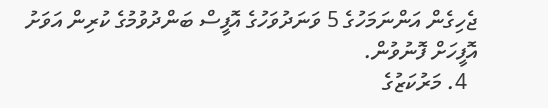ޖެހިގެން އަންނަމަހުގެ 5 ވަނަދުވަހުގެ އޮފީސް ބަންދުވުމުގެ ކުރިން އަވަށު އޮފީހަށް ފޮނުވުން.
  4. މަރުކަޒުގެ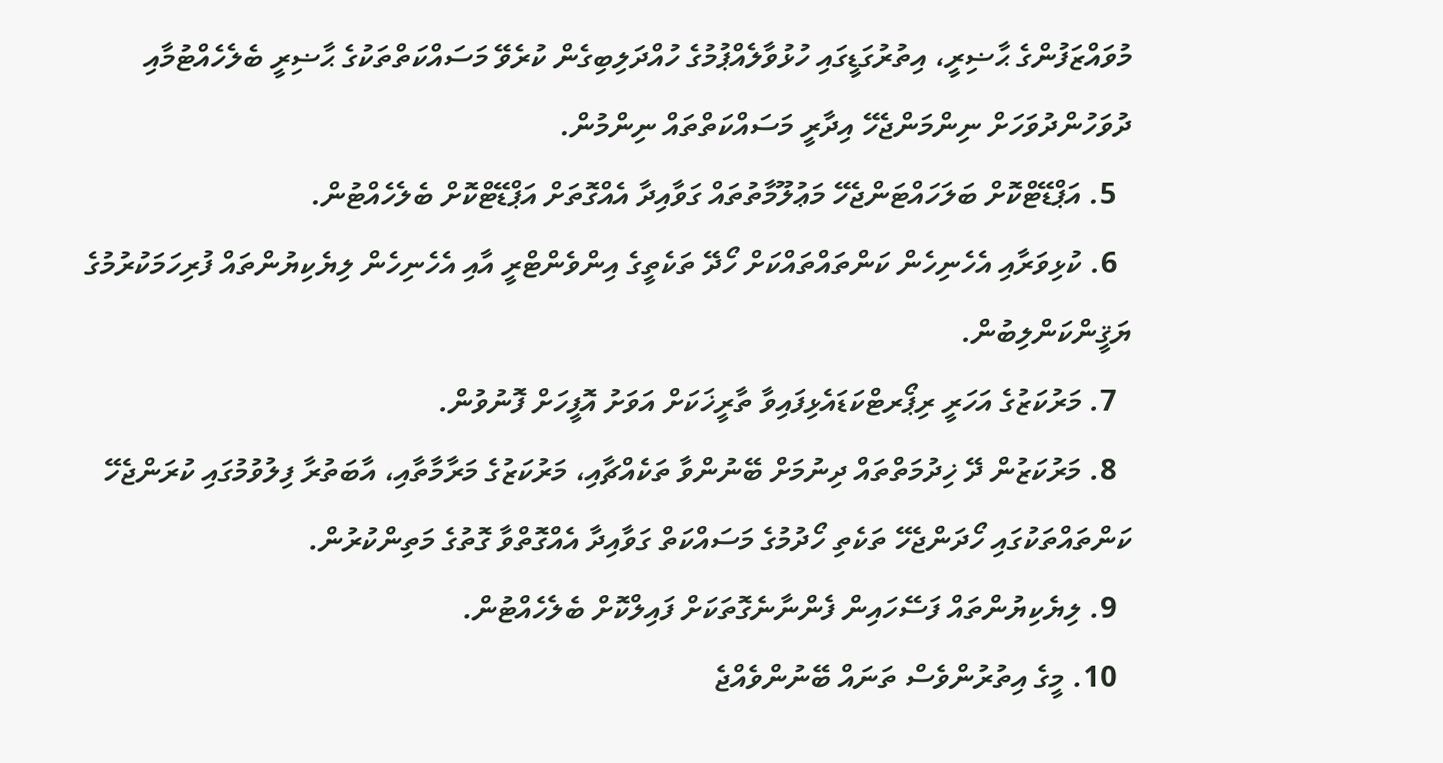މުވައްޒަފުންގެ ޙާޟިރީ، އިތުރުގަޑީގައި ހުޅުވާލެއްޕުމުގެ ހުއްދަލިބިގެން ކުރެވޭ މަސައްކަތްތަކުގެ ޙާޟިރީ ބެލެހެއްޓުމާއި ދުވަހުންދުވަހަށް ނިންމަންޖެހޭ އިދާރީ މަސައްކަތްތައް ނިންމުން.
  5. އަޕްޑޭޓްކޮށް ބަލަހައްޓަންޖެހޭ މަޢުލޫމާތުތައް ގަވާއިދާ އެއްގޮތަށް އަޕްޑޭޓްކޮށް ބެލެހެއްޓުން.
  6. ކުޅިވަރާއި އެހެނިހެން ކަންތައްތައްކަށް ހޯދޭ ތަކެތީގެ އިންވެންޓްރީ އާއި އެހެނިހެން ލިޔެކިޔުންތައް ފުރިހަމަކުރުމުގެ ޔަޤީންކަންލިބުން.
  7. މަރުކަޒުގެ އަހަރީ ރިޕޯރޓްކަޑައެޅިފައިވާ ތާރީޚަކަށް އަވަށު އޮފީހަށް ފޮނުވުން.
  8. މަރުކަޒުން ދޭ ޚިދުމަތްތައް ދިނުމަށް ބޭނުންވާ ތަކެއްޗާއި، މަރުކަޒުގެ މަރާމާތާއި، އާބަތުރާ ފިލުވުމުގައި ކުރަންޖެހޭ ކަންތައްތަކުގައި ހޯދަންޖެހޭ ތަކެތި ހޯދުމުގެ މަސައްކަތް ގަވާއިދާ އެއްގޮތްވާ ގޮތުގެ މަތިންކުރުން.
  9. ލިޔެކިޔުންތައް ފަސޭހައިން ފެންނާނެގޮތަކަށް ފައިލްކޮށް ބެލެހެއްޓުން.
  10. މީގެ އިތުރުންވެސް ތަނައް ބޭނުންވެއްޖެ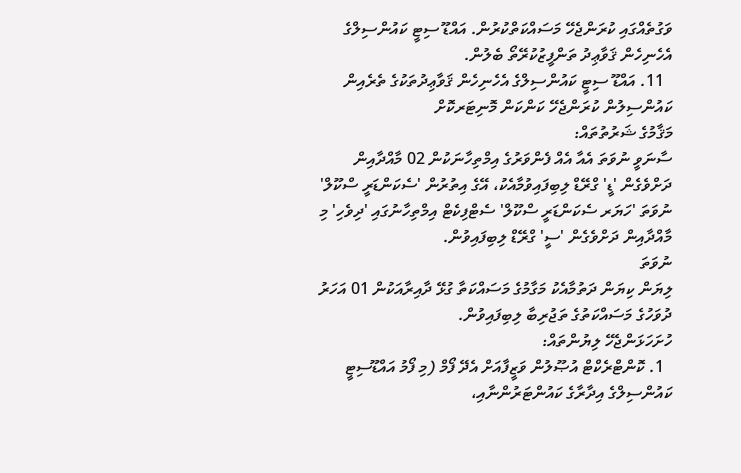ވަގުތެއްގައި ކުރަންޖެހޭ މަސައްކަތްކުރުން. އައްޑޫ ސިޓީ ކައުންސިލްގެ އެހެނިހެން ޤަވާޢިދު ތަންފީޒުކުރޭތޯ ބެލުން.
  11. އައްޑޫ ސިޓީ ކައުންސިލްގެ އެހެނިހެން ޤަވާޢިދުތަކުގެ ތެރެއިން ކައުންސިލުން ކުރަންޖެހޭ ކަންކަން މޮނިޓަރކޮށް
މަޤާމުގެ ޝަރުތުތައް:
ސާނަވީ ނުވަތަ އެއާ އެއް ފެންވަރުގެ އިމްތިހާނަކުން 02 މާއްދާއިން ދަށްވެގެން 'ޑީ' ގްރޭޑް ލިބިފައިވުމާއެކު، އޭގެ އިތުރުން 'ސެކަންޑަރީ ސްކޫލް' ނުވަތަ 'ހަޔަރ ސެކަންޑަރީ ސްކޫލް' ސެޓްފިކެޓް އިމްތިހާނުގައި 'ދިވެހި' މި މާއްދާއިން ދަށްވެގެން 'ސީ' ގްރޭޑް ލިބިފައިވުން.
ނުވަތަ
ލިޔަން ކިޔަން ދަތުމާއެކު މަގާމުގެ މަސައްކަތާ ގުޅޭ ދާއިރާއަކުން 01 އަހަރު ދުވަހުގެ މަސައްކަތުގެ ތަޖުރިބާ ލިބިފައިވުން.
ހުށަހަޅަންޖެހޭ ލިޔުންތައް:
  1. ކޮންޓްރެކްޓް އުޞޫލުން ވަޒީފާއަށް އެދޭ ފޯމް (މި ފޯމު އައްޑޫސިޓީ ކައުންސިލްގެ އިދާރާގެ ކައުންޓަރުންނާއި،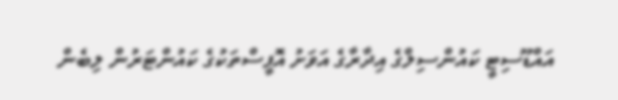އައްޑޫސިޓީ ކައުންސިލްގެ އިދާރާގެ އަވަށު އޮފީސްތަކުގެ ކައުންޓަރުން ލިބެން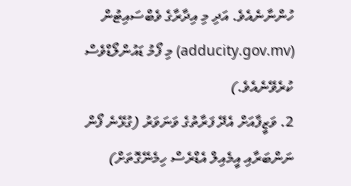ހުންނާނެއެވެ. އަދި މި އިދާރާގެ ވެބްސައިޓުން (adducity.gov.mv) މި ފޯމު ޑައުންލޯޑްވެސް ކުރެވޭނެއެވެ.)
2. ވަޒީފާއަށް އެދޭ ފަރާތުގެ ވަނަވަރު (ގުޅޭނެ ފޯން ނަންބަރާއި އީމެއިލް އެޑްރެސް ހިމެނޭގޮތަށް)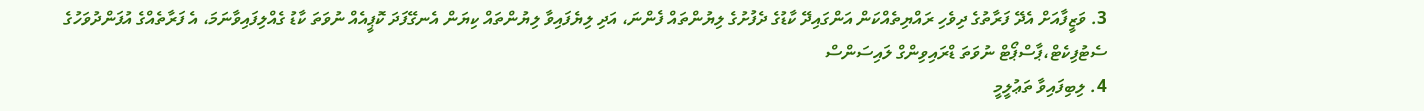3. ވަޒީފާއަށް އެދޭ ފަރާތުގެ ދިވެހި ރައްޔިތެއްކަން އަންގައިދޭ ކާޑުގެ ދެފުށުގެ ލިޔުންތައް ފެންނަ، އަދި ލިޔެފައިވާ ލިޔުންތައް ކިޔަން އެނގޭފަދަ ކޮޕީއެއް ނުވަތަ ކާޑު ގެއްލިފައިވާނަމަ، އެ ފަރާތެއްގެ އުފަންދުވަހުގެ ސެޓުފިކެޓް،ޕާސްޕޯޓް ނުވަތަ ޑްރައިވިންގް ލައިސަންސް
4. ލިބިފައިވާ ތަޢުލީމީ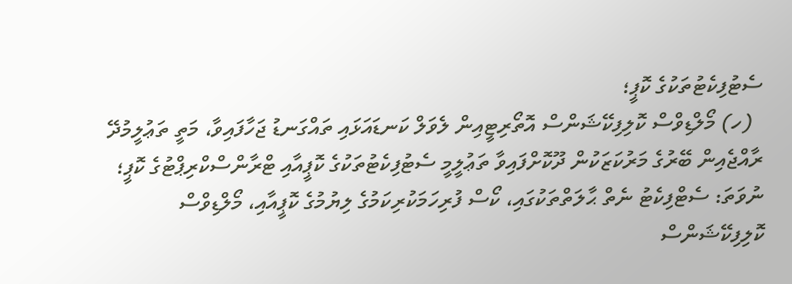ސެޓުފިކެޓުތަކުގެ ކޮޕީ؛
  (ހ) މޯލްޑިވްސް ކޮލިފިކޭޝަންސް އޮތޯރިޓީއިން ލެވަލް ކަނޑައަޅައި ތައްގަނޑު ޖަހާފައިވާ، މަތީ ތަޢުލީމުދޭ ރާއްޖެއިން ބޭރުގެ މަރުކަޒަކުން ދޫކޮށްފައިވާ ތަޢުލީމީ ސެޓުފިކެޓުތަކުގެ ކޮޕީއާއި ޓްރާންސްކްރިޕްޓުގެ ކޮޕީ؛ ނުވަތަ: ސެޓްފިކެޓު ނެތް ޙާލަތްތަކުގައި، ކޯސް ފުރިހަމަކުރިކަމުގެ ލިޔުމުގެ ކޮޕީއާއި، މޯލްޑިވްސް ކޮލިފިކޭޝަންސް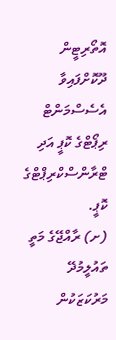އޮތޯރިޓީން ދޫކޮށްފައިވާ އެސެސްމަންޓް ރިޕޯޓްގެ ކޮޕީ އަދި ޓްރާންސްކްރިޕްޓްގެ ކޮޕީ.
(ށ) ރާއްޖޭގެ މަތީ ތައުލީމުދޭ މަރުކަޒަކުން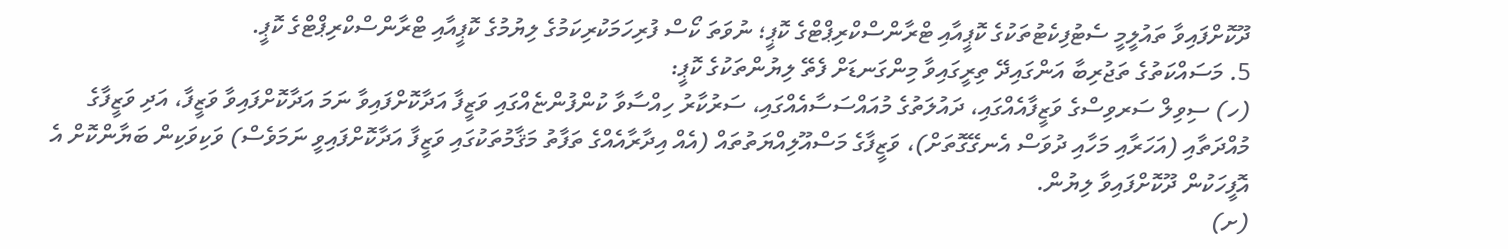ދޫކޮށްފައިވާ ތައުލީމީ ސެޓުފިކެޓުތަކުގެ ކޮޕީއާއި ޓްރާންސްކްރިޕްޓްގެ ކޮޕީ؛ ނުވަތަ ކޯސް ފުރިހަމަކުރިކަމުގެ ލިޔުމުގެ ކޮޕީއާއި ޓްރާންސްކްރިޕްޓްގެ ކޮޕީ.
5. މަސައްކަތުގެ ތަޖުރިބާ އަންގައިދޭ ތިރީގައިވާ މިންގަނޑަށް ފެތޭ ލިޔުންތަކުގެ ކޮޕީ:
(ހ) ސިވިލް ސަރވިސްގެ ވަޒީފާއެއްގައި، ދައުލަތުގެ މުއައްސަސާއެއްގައި، ސަރުކާރު ހިއްސާވާ ކުންފުންޏެއްގައި ވަޒީފާ އަދާކޮށްފައިވާ ނަމަ އަދާކޮށްފައިވާ ވަޒީފާ، އަދި ވަޒީފާގެ މުއްދަތާއި (އަހަރާއި މަހާއި ދުވަސް އެނގޭގޮތަށް)، ވަޒީފާގެ މަސްއޫލިއްޔަތުތައް (އެއް އިދާރާއެއްގެ ތަފާތު މަޤާމުތަކުގައި ވަޒީފާ އަދާކޮށްފައިވީ ނަމަވެސް) ވަކިވަކިން ބަޔާންކޮށް އެ އޮފީހަކުން ދޫކޮށްފައިވާ ލިޔުން.
(ށ)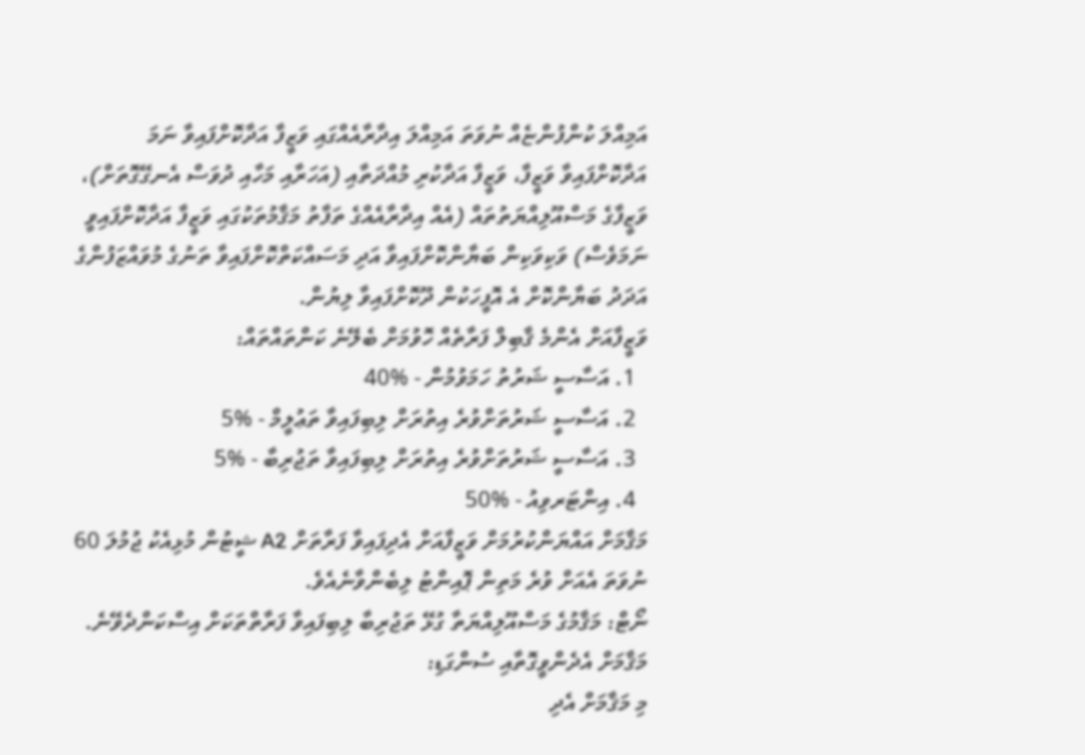އަމިއްލަ ކުންފުންޏެއް ނުވަތަ އަމިއްލަ އިދާރާއެއްގައި ވަޒީފާ އަދާކޮށްފައިވާ ނަމަ އަދާކޮށްފައިވާ ވަޒީފާ، ވަޒީފާ އަދާކުރި މުއްދަތާއި (އަހަރާއި މަހާއި ދުވަސް އެނގޭގޮތަށް)، ވަޒީފާގެ މަސްއޫލިއްޔަތުތައް (އެއް އިދާރާއެއްގެ ތަފާތު މަޤާމުތަކުގައި ވަޒީފާ އަދާކޮށްފައިވީ ނަމަވެސް) ވަކިވަކިން ބަޔާންކޮށްފައިވާ އަދި މަސައްކަތްކޮށްފައިވާ ތަނުގެ މުވައްޒަފުންގެ އަދަދު ބަޔާންކޮށް އެ އޮފީހަކުން ދޫކޮށްފައިވާ ލިޔުން.
ވަޒީފާއަށް އެންމެ ޤާބިލް ފަރާތެއް ހޮވުމަށް ބެލޭނެ ކަންތައްތައް:
  1. އަސާސީ ޝަރުތު ހަމަވުމުން - %40
  2. އަސާސީ ޝަރުތަށްވުރެ އިތުރަށް ލިބިފައިވާ ތަޢުލީމް - %5
  3. އަސާސީ ޝަރުތަށްވުރެ އިތުރަށް ލިބިފައިވާ ތަޖުރިބާ - %5
  4. އިންޓަރވިއު - %50
މަޤާމަށް އައްޔަންކުރުމަށް ވަޒީފާއަށް އެދިފައިވާ ފަރާތަށް A2 ޝީޓުން މުޅިއެކު ޖުމުލަ 60 ނުވަތަ އެއަށް ވުރެ މަތިން ޕޮއިންޓު ލިބެންވާނެއެވެ.
ނޯޓް: މަޤާމުގެ މަސްއޫލިއްޔަތާ ގުޅޭ ތަޖުރިބާ ލިބިފައިވާ ފަރާތްތަކަށް އިސްކަންދެވޭނެ.
މަޤާމަށް އެދެންވީގޮތާއި ސުންގަޑި:
މި މަޤާމަށް އެދި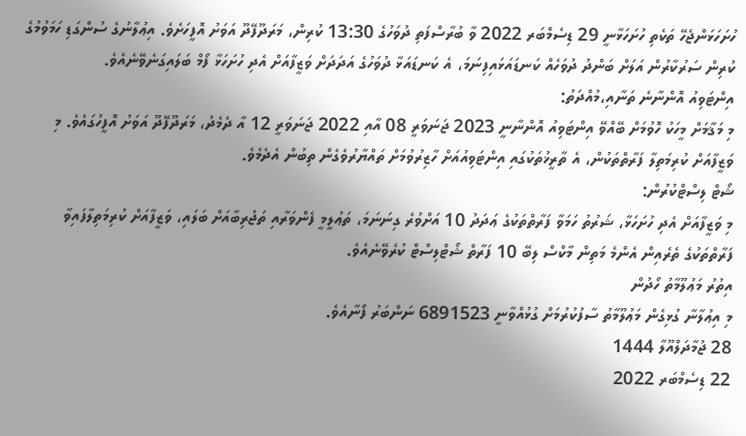ހުށަހަޅަންޖެހޭ ތަކެތި ހުށަހަޅާނީ 29 ޑިސެމްބަރ 2022 ވާ ބުރާސްފަތި ދުވަހުގެ 13:30 ކުރިން، މަރަދޫފޭދޫ އަވަށު އޮފީހަށެވެ. އިޢުލާނުގެ ސުންގަޑި ހަމަވުމުގެ ކުރިން ސަރުކާރުން އަލަށް ބަންދު ދުވަހެއް ކަނޑައަޅައިފިނަމަ، އެ ކަނޑައަޅާ ދުވަހުގެ އަދަދަށް ވަޒީފާއަށް އެދި ހުށަހަޅާ ފޯމް ބަލައިގަނެވޭނެއެވެ.
އިންޓަވިއު އޮންނާނެ ތަނާއި،މުއްދަތު:
މި މަޤާމަށް މީހަކު ހޮވުމަށް ބޭއްވޭ އިންޓަވިއު އޮންނާނީ 2023 ޖަނަވަރީ 08 އާއި 2022 ޖަނަވަރީ 12 އާ ދެމެދު، މަރަދޫފޭދޫ އަވަށު އޮފީހުގައެވެ. މި ވަޒީފާއަށް ކުރިމަތިލާ ފަރާތްތަކުން، އެ ތާރީޚުތަކުގައި އިންޓަވިއުއަށް ހާޒިރުވުމަށް ތައްޔާރުވެގެން ތިބުން އެދެމެވެ.
ޝޯޓް ލިސްޓްކުރުން:
މި ވަޒީފާއަށް އެދި ހުށަހަޅާ، ޝަރުތު ހަމަވާ ފަރާތްތަކުގެ ޢަދަދު 10 އަށްވުރެ ގިނަނަމަ، ތަޢުލީމީ ފެންވަރާއި ތަޖުރިބާއަށް ބަލައި، ވަޒީފާއަށް ކުރިމަތިލާފައިވާ ފަރާތްތަކުގެ ތެރެއިން އެންމެ މަތިން މާކްސް ލިބޭ 10 ފަރާތް ޝޯޓްލިސްޓް ކުރެވޭނެއެވެ.
އިތުރު މަޢުލޫމާތު ހޯދުން
މި އިޢުލާނާ ގުޅިގެން މަޢުލޫމާތު ސާފުކުރުމަށް ގުޅުއްވާނީ 6891523 ނަންބަރު ފޯނާއެވެ.
28 ޖުމާދަލްއޫލާ 1444
22 ޑިސެމްބަރ 2022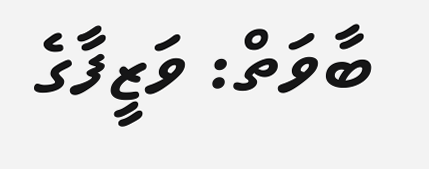ބާވަތް: ވަޒީފާގެ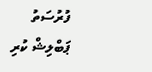ފުރުސަތު
ޕަބްލިޝް ކުރި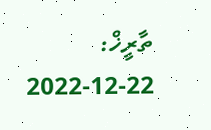ތާރީޚް: 22-12-2022